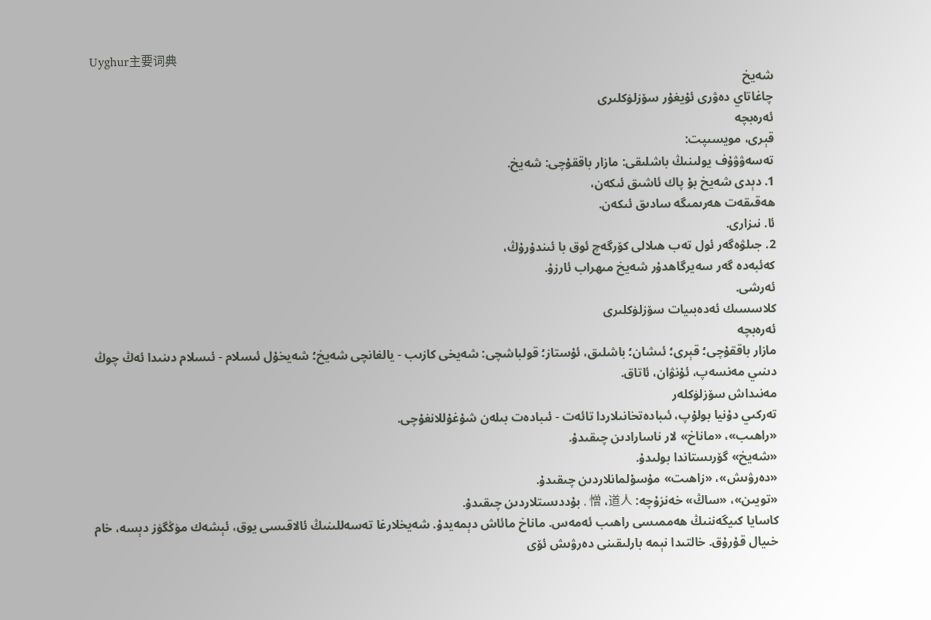Uyghur主要词典
شەيخ
چاغاتاي دەۋرى ئۇيغۇر سۆزلۈكلىرى
ئەرەبچە
قېرى، مويسىپت:
تەسەۋۋۇف يولىنىڭ باشلىقى: مازار باققۇچى: شەيخ.
1. دېدى شەيخ بۇ پاك ئاشىق ئىكەن،
ھەقىقەت ھەرىمىگە سادىق ئىكەن.
ئا. نىزارى.
2. جىلۋەگەر ئول تەب ھىلالى كۆرگەچ ئوق با ئىندۇرۇڭ،
كەئبەدە گەر سەيرگاھدۇر شەيخ مىھراب ئارزۇ.
ئەرشى.
كلاسسىك ئەدەبىيات سۆزلۈكلىرى
ئەرەبچە
مازار باققۇچى؛ قېرى؛ ئىشان؛ باشلىق، ئۇستاز؛ قولباشچى: شەيخى كازىب - يالغانچى شەيخ؛ شەيخۇل ئىسلام - ئىسلام دىنىدا ئەڭ چوڭ دىنىي مەنسەپ، ئۇنۋان، ئاتاق.
مەنىداش سۆزلۈكلەر
تەركىي دۇنيا بولۇپ، ئىبادەتخانىلاردا تائەت - ئىبادەت بىلەن شۇغۇللانغۇچى.
«راھىب»، «ماناخ» لار ناسارادىن چىقىدۇ.
«شەيخ» گۆرىستاندا بولىدۇ.
«دەرۋىش»، «زاھىت» مۇسۇلمانلاردىن چىقىدۇ.
«تويىن»، «ساڭ» خەنزۇچە: 憎 ،道人 . بۇددىستلاردىن چىقىدۇ.
كاسايا كىيگەننىڭ ھەممىسى راھىب ئەمەس. ماناخ مائاش دېمەيدۇ. شەيخلارغا تەسەللىنىڭ ئالاقىسى يوق، ئېشەك مۈڭگۈز دېسە، خام خىيال قۇرۇق. خالتىدا نېمە بارلىقىنى دەرۋىش ئۆى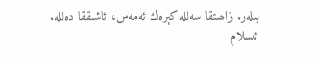بىلەر. زاھىتقا سەللە كېرەك ئەمەس، ئاشىققا دەللە.
ئىسلام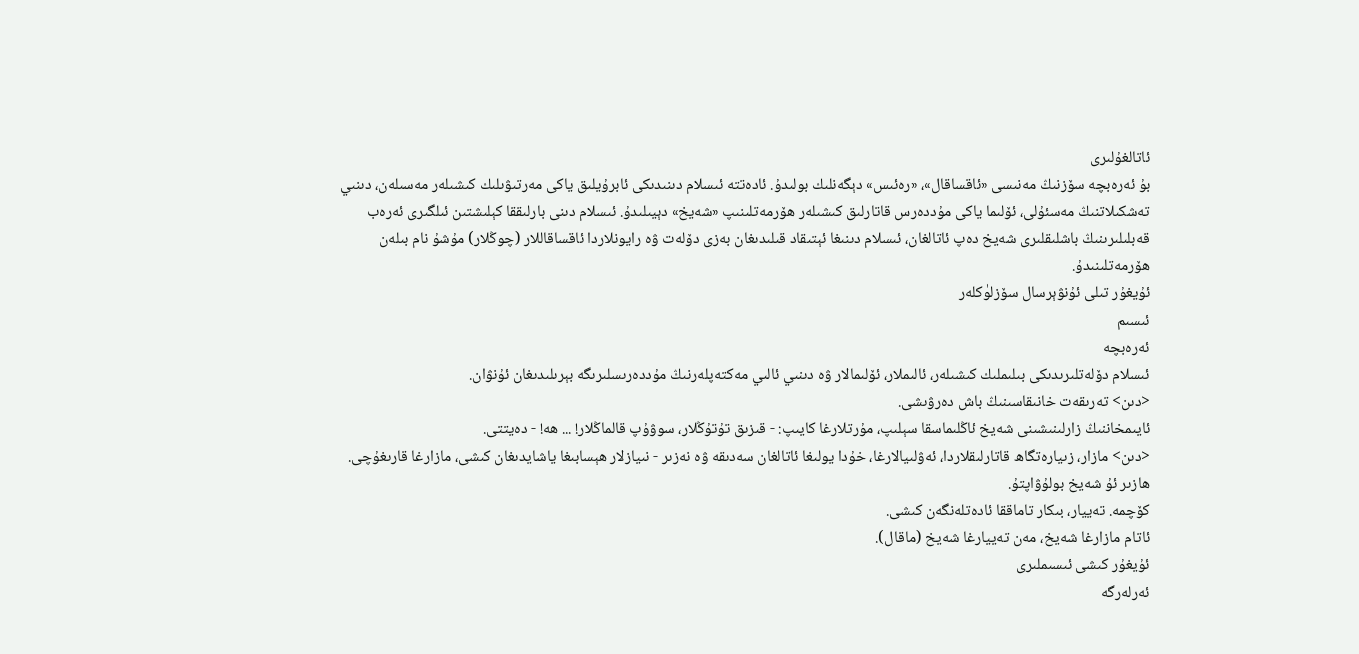ئاتالغۇلىرى
بۇ ئەرەبچە سۆزنىڭ مەنىسى «ئاقساقال»، «رەئىس» دېگەنلىك بولىدۇ. ئادەتتە ئىسلام دىنىدىكى ئابرۇيلىق ياكى مەرتىۋىلىك كىشىلەر مەسىلەن، دىنىي تەشكىلاتنىڭ مەسئۇلى، ئۆلىما ياكى مۇددەرس قاتارلىق كىشىلەر ھۆرمەتلىنىپ «شەيخ» دېيىلىدۇ. ئىسلام دىنى بارلىققا كېلىشتىن ئىلگىرى ئەرەب قەبلىلىرىنىڭ باشلىقلىرى شەيخ دەپ ئاتالغان، ئىسلام دىنىغا ئېتىقاد قىلىدىغان بەزى دۆلەت ۋە رايونلاردا ئاقساقاللار (چوڭلار) مۇشۇ نام بىلەن ھۆرمەتلىنىدۇ.
ئۇيغۇر تىلى ئۇنۋېرسال سۆزلۈكلەر
ئىسىم
ئەرەبچە
ئىسلام دۆلەتلىرىدىكى بىلىملىك كىشىلەر، ئالىملار، ئۆلىمالار ۋە دىنىي ئالىي مەكتەپلەرنىڭ مۇددەرىسلىرىگە بېرىلىدىغان ئۇنۋان.
<دىن> تەرىقەت خانىقاسىنىڭ باش دەرۋىشى.
ئايىمخاننىڭ زارلىنىشىنى شەيخ ئاڭلىماسقا سېلىپ، مۇرتلارغا كايىپ: - قىزىق تۇتۇڭلار، سوۋۇپ قالماڭلار! ... ھە! - دەيتتى.
<دىن> مازار، زىيارەتگاھ قاتارلىقلاردا، ئەۋلىيالارغا، خۇدا يولىغا ئاتالغان سەدىقە ۋە نەزىر - نىيازلار ھېسابىغا ياشايدىغان كىشى، مازارغا قارىغۇچى.
ھازىر ئۇ شەيخ بولۇۋاپتۇ.
كۆچمە. تەييار، بىكار تاماققا ئادەتلەنگەن كىشى.
ئاتام مازارغا شەيخ، مەن تەييارغا شەيخ (ماقال).
ئۇيغۇر كىشى ئىسىملىرى
ئەرلەرگە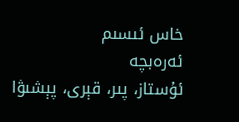خاس ئىسىم
ئەرەبچە
ئۇستاز، پىر، قېرى، پېشىۋا